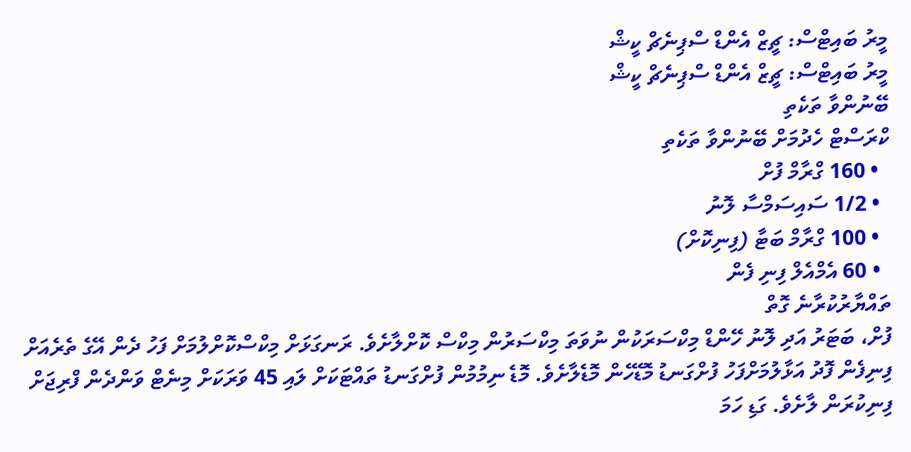މީރު ބައިޓްސް: ޗީޒް އެންޑް ސްޕިނެޗް ކީޝް
މީރު ބައިޓްސް: ޗީޒް އެންޑް ސްޕިނެޗް ކީޝް
ބޭނުންވާ ތަކެތި
ކްރަސްޓް ހެދުމަށް ބޭނުންވާ ތަކެތި
  • 160 ގްރާމް ފުށް
  • 1/2 ސައިސަމްސާ ލޮނު
  • 100 ގްރާމް ބަޓާ (ފިނިކޮށް)
  • 60 އެމްއެލް ފިނި ފެން
ތައްޔާރުކުރާނެ ގޮތް
ފުށް، ބަޓަރު އަދި ލޮނު ހޭންޑް މިކްސަރަކުން ނުވަތަ މިކްސަރުން މިކްސް ކޮށްލާށެވެ. ރަނގަޅަށް މިކްސްކޮށްލުމަށް ފަހު ދެން އޭގެ ތެރެއަށް ފިނިފެން ފޮދު އަޅާލުމަށްފަހު ފުށްގަނޑު މޮޑޭހެން މޮޑެލާށެވެ. މޮޑެ ނިމުމުން ފުށްގަނޑު ތައްޓަކަށް ލައި 45 ވަރަކަށް މިނެޓް ވަންދެން ފްރިޖަށް ފިނިކުރަން ލާށެވެ. ގަޑި ހަމަ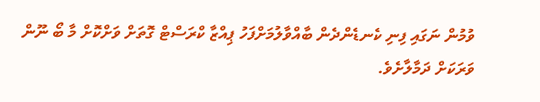ވުމުން ނަގައި ފިނި ކެނޑެންދެން ބާއްވާލުމަށްފަހު ޕިއްޒާ ކްރަސްޓް ގޮތަށް ވަށްކޮށް މާ ބޯ ނޫން ވަރަކަށް ދަމާލާށެވެ.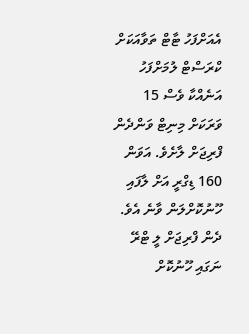އެއަށްފަހު ޓާޓް ތަވާއަކަށް ކްރަސްޓް ލުމަށްފަހު އަނެއްކާ ވެސް 15 ވަރަކަށް މިނިޓް ވަންދެން ފްރިޖަށް ލާށެވެ. އަވަން 160 ޑިގްރީ އަށް ލާފައި ހޫނުކޮށްލަން ވާނެ އެވެ. ދެން ފްރިޖަށް ލީ ޓްރޭ ނަގައި ހޫނުކޮށް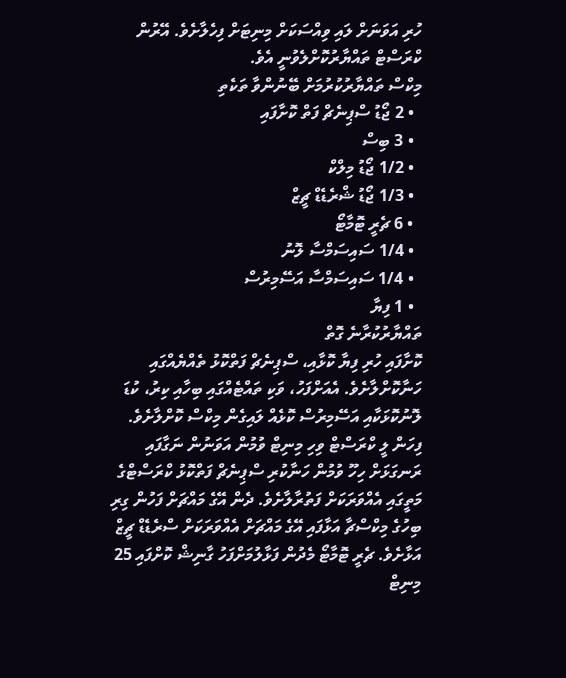ހުރި އަވަނަށް ލައި ވިއްސަކަށް މިނިޓަށް ފިހެލާށެވެ. އޭރުން ކްރަސްޓް ތައްޔާރުކޮށްލެވުނީ އެވެ.
މިކްސް ތައްޔާރުކުރުމަށް ބޭނުންވާ ތަކެތި
  • 2 ޖޯޑު ސްޕިނެޗް ފަތް ކޮށާފައި
  • 3 ބިސް
  • 1/2 ޖޯޑު މިލްކް
  • 1/3 ޖޯޑު ޝްރެޑެޑް ޗީޒް
  • 6 ޗެރީ ޓޮމާޓޯ
  • 1/4 ސައިސަމްސާ ލޮނު
  • 1/4 ސައިސަމްސާ އަސޭމިރުސް
  • 1 ފިޔާ
ތައްޔާރުކުރާނެ ގޮތް
ކޮށާފައި ހުރި ފިޔާ ކޮޅާއި، ސްޕިނެޗް ފަތްކޮޅު ތެއްޔެއްގައި ހަނާކޮށްލާށެވެ. އެއަށްފަހު، ވަކި ތައްޓެއްގައި ބިހާއި ކިރު، ކުޑަ ލޮނުކޮޅަކާއި އަސޭމިރުސް ކޮޅެއް ލައިގެން މިކްސް ކޮށްލާށެވެ.
ފިހަން ލީ ކްރަސްޓް ވިހި މިނިޓް ވުމުން އަވަނުން ނަގާފައި ރަނގަޅަށް ހިހޫ ވުމުން ހަނާކުރި ސްޕިނެޗް ފަތްކޮޅު ކްރަސްޓްގެ މަތީގައި އެއްވަރަކަށް ފަތުރާލާށެވެ. ދެން އޭގެ މައްޗަށް ފަހުން ގިރި ބިހުގެ މިކްސްޗާ އަޅާފައި އޭގެ މައްޗަށް އެއްވަރަކަށް ސްރެޑެޑް ޗީޒް އަޅާށެވެ. ޗެރީ ޓޮމާޓޯ މެދުން ފަޅާލުމަށްފަހު ގާނިޝް ކޮށްފައި 25 މިނިޓް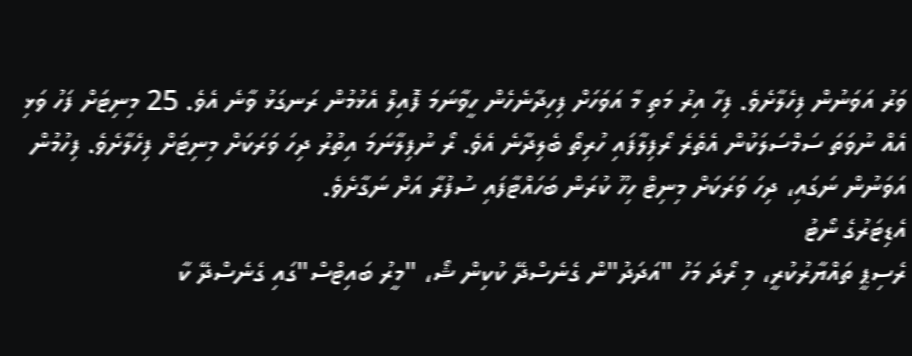ވަރު އަވަނުން ފިހެލާށެވެ. ފިހާ އިރު މަތި މާ އަވަހަށް ފިހިދާނެހެން ހީވާނަމަ ފޮއިލް އެޅުމުން ރަނގަޅު ވާނެ އެވެ. 25 މިނިޓަށް ފަހު ވަޅި އެއް ނުވަތަ ސަމްސަލަކުން އެތެރެ ރޯފިލާފައި ހުރިތޯ ބެލިދާނެ އެވެ. ރޯ ނުފިލާނަމަ އިތުރު ދިހަ ވަރަކަށް މިނިޓަށް ފިހެލާށެވެ. ފިހުމުން އަވަނުން ނަގައި، ދިހަ ވަރަކަށް މިނިޓް ހިހޫ ކުރަން ބަހައްޓާފައި ސުފުރާ އަށް ނަގާށެވެ.
އެޑިޓަރުގެ ނޯޓު
ރެސިޕީ ތައްޔާރުކުރީ، މި ރޯދަ މަހު "އަދަދު"ން ގެނެސްދޭ ކުކިން ޝޯ، "މީރު ބައިޓްސް"ގައި ގެނެސްދޭ ކާ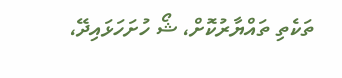ތަކެތި ތައްޔާރުކޮށް، ޝޯ ހުށަހަޅައިދޭ،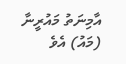އާމިނަތު މައުރީނާ (މައު) އެވެ